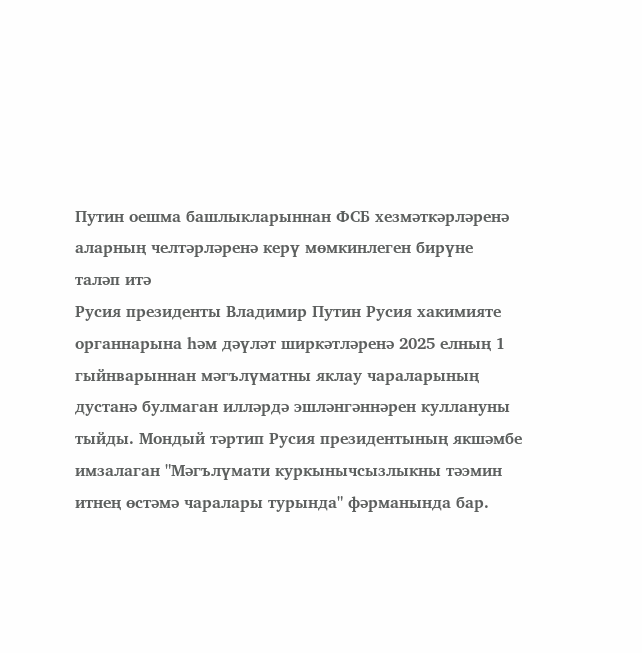Путин оешма башлыкларыннан ФСБ хезмәткәрләренә аларның челтәрләренә керү мөмкинлеген бирүне таләп итә
Русия президенты Владимир Путин Русия хакимияте органнарына һәм дәүләт ширкәтләренә 2025 елның 1 гыйнварыннан мәгълүматны яклау чараларының дустанә булмаган илләрдә эшләнгәннәрен куллануны тыйды. Мондый тәртип Русия президентының якшәмбе имзалаган "Мәгълүмати куркынычсызлыкны тәэмин итнең өстәмә чаралары турында" фәрманында бар.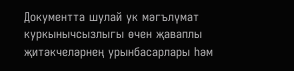Документта шулай ук мәгълүмат куркынычсызлыгы өчен җаваплы җитәкчеләрнең урынбасарлары һәм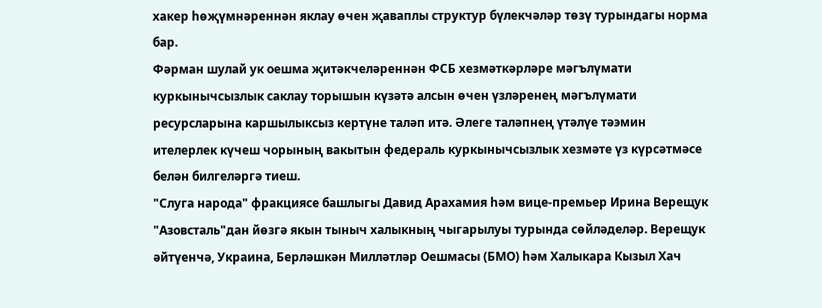хакер һөҗүмнәреннән яклау өчен җаваплы структур бүлекчәләр төзү турындагы норма бар.
Фәрман шулай ук оешма җитәкчеләреннән ФСБ хезмәткәрләре мәгълүмати куркынычсызлык саклау торышын күзәтә алсын өчен үзләренең мәгълүмати ресурсларына каршылыксыз кертүне таләп итә. Әлеге таләпнең үтәлүе тәэмин ителерлек күчеш чорының вакытын федераль куркынычсызлык хезмәте үз күрсәтмәсе белән билгеләргә тиеш.
"Слуга народа" фракциясе башлыгы Давид Арахамия һәм вице-премьер Ирина Верещук "Азовсталь"дан йөзгә якын тыныч халыкның чыгарылуы турында сөйләделәр. Верещук әйтүенчә, Украина, Берләшкән Милләтләр Оешмасы (БМО) һәм Халыкара Кызыл Хач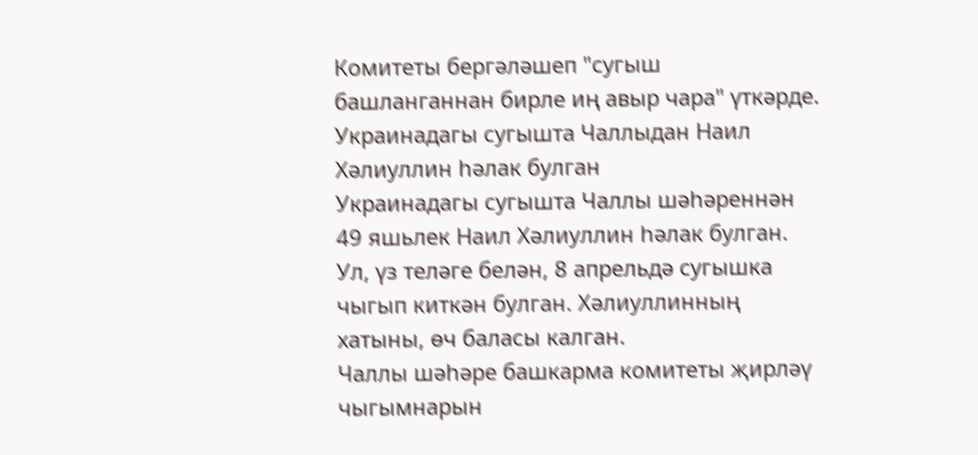Комитеты бергәләшеп "сугыш башланганнан бирле иң авыр чара" үткәрде.
Украинадагы сугышта Чаллыдан Наил Хәлиуллин һәлак булган
Украинадагы сугышта Чаллы шәһәреннән 49 яшьлек Наил Хәлиуллин һәлак булган. Ул, үз теләге белән, 8 апрельдә сугышка чыгып киткән булган. Хәлиуллинның хатыны, өч баласы калган.
Чаллы шәһәре башкарма комитеты җирләү чыгымнарын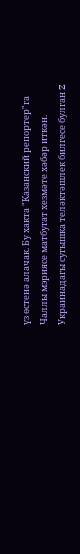үз өстенә алачак. Бу хакта "Казанский репортер"га Чаллы мэриясе матбугат хезмәте хәбәр иткән.
Украинадагы сугышка теләктәшлек билгесе булган Z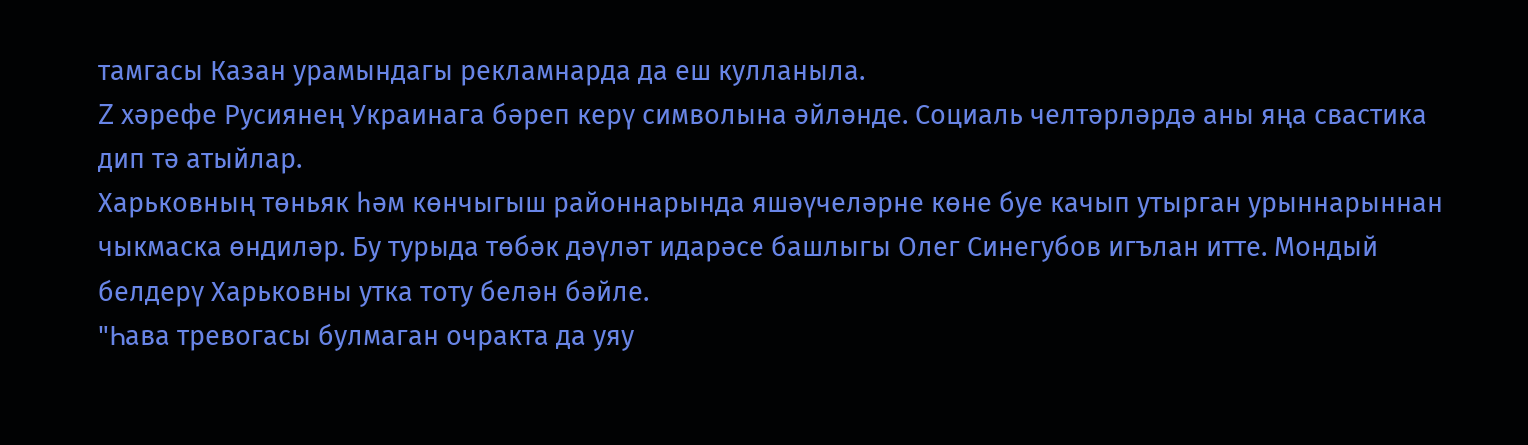тамгасы Казан урамындагы рекламнарда да еш кулланыла.
Z хәрефе Русиянең Украинага бәреп керү символына әйләнде. Социаль челтәрләрдә аны яңа свастика дип тә атыйлар.
Харьковның төньяк һәм көнчыгыш районнарында яшәүчеләрне көне буе качып утырган урыннарыннан чыкмаска өндиләр. Бу турыда төбәк дәүләт идарәсе башлыгы Олег Синегубов игълан итте. Мондый белдерү Харьковны утка тоту белән бәйле.
"Һава тревогасы булмаган очракта да уяу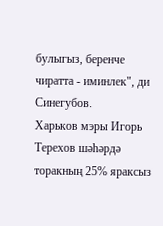булыгыз, беренче чиратта - иминлек", ди Синегубов.
Харьков мэры Игорь Терехов шәһәрдә торакның 25% яраксыз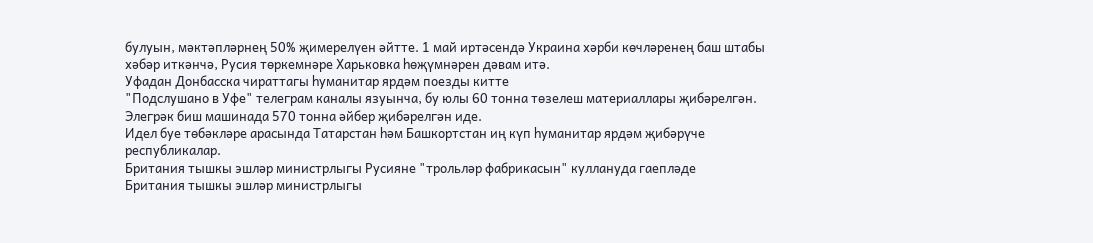булуын, мәктәпләрнең 50% җимерелүен әйтте. 1 май иртәсендә Украина хәрби көчләренең баш штабы хәбәр иткәнчә, Русия төркемнәре Харьковка һөҗүмнәрен дәвам итә.
Уфадан Донбасска чираттагы һуманитар ярдәм поезды китте
"Подслушано в Уфе" телеграм каналы язуынча, бу юлы 60 тонна төзелеш материаллары җибәрелгән. Элегрәк биш машинада 570 тонна әйбер җибәрелгән иде.
Идел буе төбәкләре арасында Татарстан һәм Башкортстан иң күп һуманитар ярдәм җибәрүче республикалар.
Британия тышкы эшләр министрлыгы Русияне "трольләр фабрикасын" куллануда гаепләде
Британия тышкы эшләр министрлыгы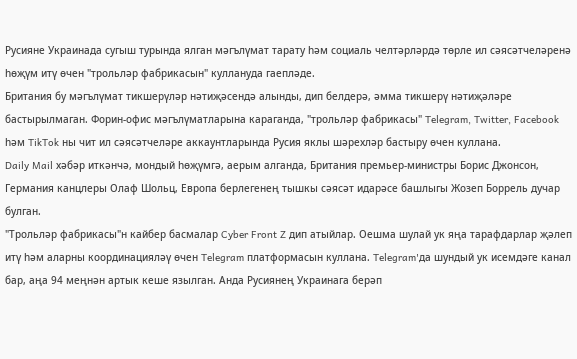Русияне Украинада сугыш турында ялган мәгълүмат тарату һәм социаль челтәрләрдә төрле ил сәясәтчеләренә һөҗүм итү өчен "трольләр фабрикасын" куллануда гаепләде.
Британия бу мәгълүмат тикшерүләр нәтиҗәсендә алынды, дип белдерә, әмма тикшерү нәтиҗәләре бастырылмаган. Форин-офис мәгълүматларына караганда, "трольләр фабрикасы" Telegram, Twitter, Facebook һәм TikTok ны чит ил сәясәтчеләре аккаунтларында Русия яклы шәрехләр бастыру өчен куллана.
Daily Mail хәбәр иткәнчә, мондый һөҗүмгә, аерым алганда, Британия премьер-министры Борис Джонсон, Германия канцлеры Олаф Шольц, Европа берлегенең тышкы сәясәт идарәсе башлыгы Жозеп Боррель дучар булган.
"Трольләр фабрикасы"н кайбер басмалар Cyber Front Z дип атыйлар. Оешма шулай ук яңа тарафдарлар җәлеп итү һәм аларны координацияләү өчен Telegram платформасын куллана. Telegram'да шундый ук исемдәге канал бар, аңа 94 меңнән артык кеше язылган. Анда Русиянең Украинага берәп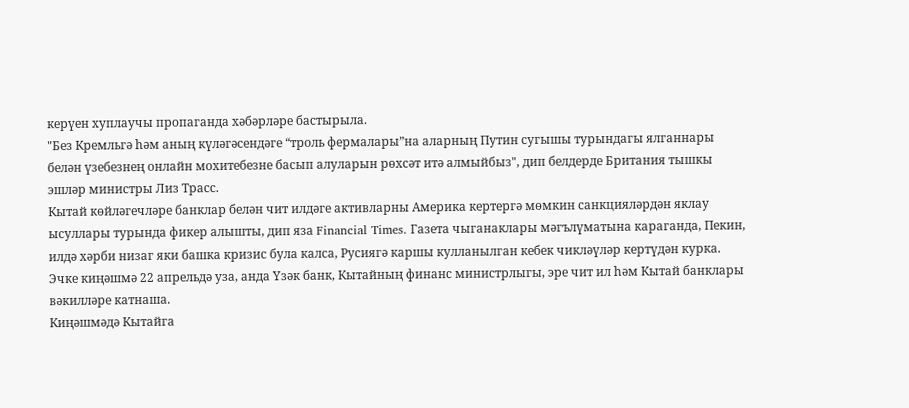керүен хуплаучы пропаганда хәбәрләре бастырыла.
"Без Кремльгә һәм аның күләгәсендәге “троль фермалары”на аларның Путин сугышы турындагы ялганнары белән үзебезнең онлайн мохитебезне басып алуларын рөхсәт итә алмыйбыз", дип белдерде Британия тышкы эшләр министры Лиз Трасс.
Кытай көйләгечләре банклар белән чит илдәге активларны Америка кертергә мөмкин санкцияләрдән яклау ысуллары турында фикер алышты, дип яза Financial Times. Газета чыганаклары мәгълүматына караганда, Пекин, илдә хәрби низаг яки башка кризис була калса, Русиягә каршы кулланылган кебек чикләүләр кертүдән курка.
Эчке киңәшмә 22 апрельдә уза, анда Үзәк банк, Кытайның финанс министрлыгы, эре чит ил һәм Кытай банклары вәкилләре катнаша.
Киңәшмәдә Кытайга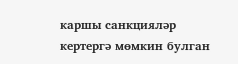каршы санкцияләр кертергә мөмкин булган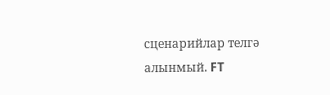сценарийлар телгә алынмый. FT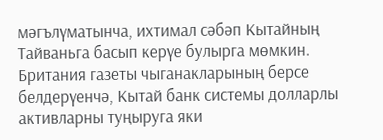мәгълүматынча, ихтимал сәбәп Кытайның Тайваньга басып керүе булырга мөмкин.
Британия газеты чыганакларының берсе белдерүенчә, Кытай банк системы долларлы активларны туңыруга яки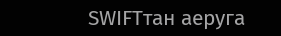SWIFTтан аеруга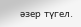әзер түгел.